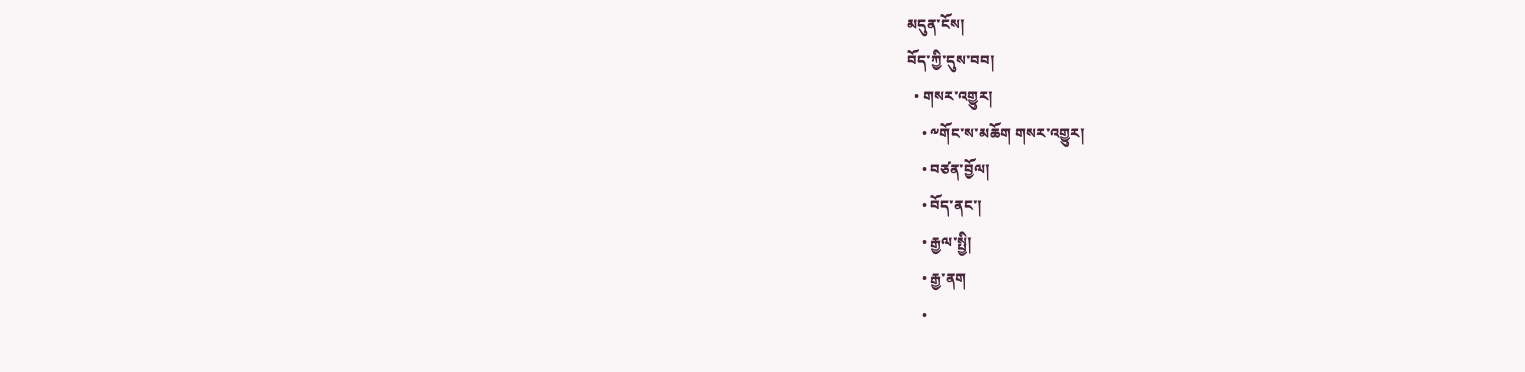མདུན་ངོས།
བོད་ཀྱི་དུས་བབ།
  • གསར་འགྱུར།
    • ༸གོང་ས་མཆོག གསར་འགྱུར།
    • བཙན་བྱོལ།
    • བོད་ནང་།
    • རྒྱལ་སྤྱི།
    • རྒྱ་ནག
    •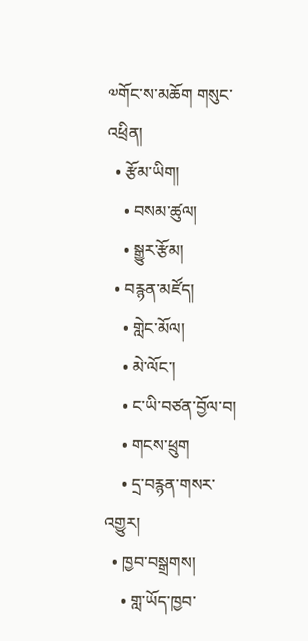༧གོང་ས་མཆོག གསུང་འཕྲིན།
  • རྩོམ་ཡིག།
    • བསམ་ཚུལ།
    • སྒྱུར་རྩོམ།
  • བརྙན་མཛོད།
    • གླེང་མོལ།
    • མེ་ལོང་།
    • ང་ཡི་བཙན་བྱོལ་བ།
    • གངས་ཕྲུག
    • དྲ་བརྙན་གསར་འགྱུར།
  • ཁྱབ་བསྒྲགས།
    • གླ་ཡོད་ཁྱབ་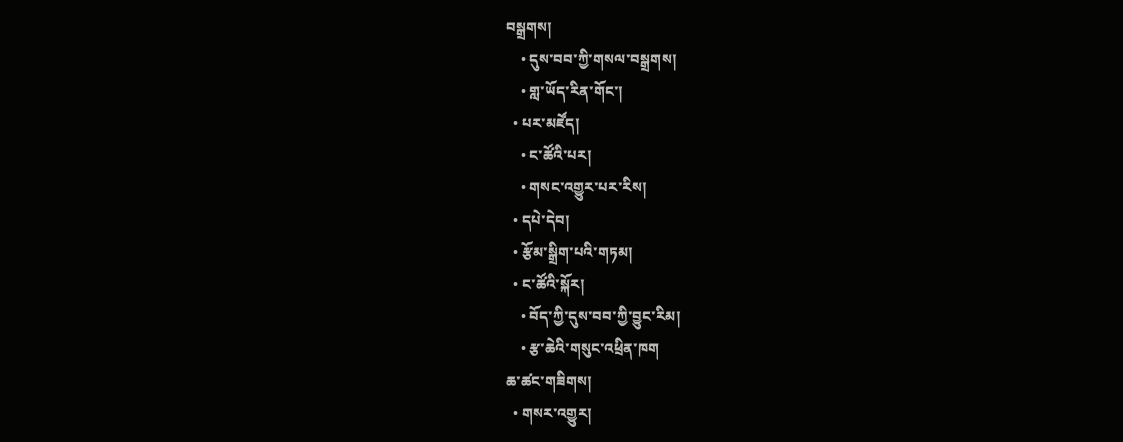བསྒྲགས།
    • དུས་བབ་ཀྱི་གསལ་བསྒྲགས།
    • གླ་ཡོད་རིན་གོང་།
  • པར་མཛོད།
    • ང་ཚོའི་པར།
    • གསང་འགྱུར་པར་རིས།
  • དཔེ་དེབ།
  • རྩོམ་སྒྲིག་པའི་གཏམ།
  • ང་ཚོའི་སྐོར།
    • བོད་ཀྱི་དུས་བབ་ཀྱི་བྱུང་རིམ།
    • རྩ་ཆེའི་གསུང་འཕྲིན་ཁག
ཆ་ཚང་གཟིགས།
  • གསར་འགྱུར།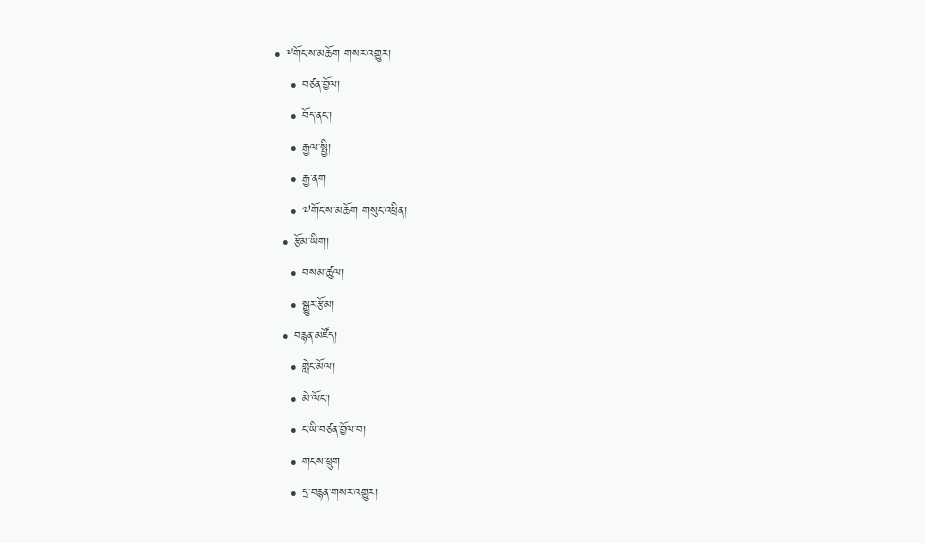• ༸གོང་ས་མཆོག གསར་འགྱུར།
    • བཙན་བྱོལ།
    • བོད་ནང་།
    • རྒྱལ་སྤྱི།
    • རྒྱ་ནག
    • ༧གོང་ས་མཆོག གསུང་འཕྲིན།
  • རྩོམ་ཡིག།
    • བསམ་ཚུལ།
    • སྒྱུར་རྩོམ།
  • བརྙན་མཛོད།
    • གླེང་མོལ།
    • མེ་ལོང་།
    • ང་ཡི་བཙན་བྱོལ་བ།
    • གངས་ཕྲུག
    • དྲ་བརྙན་གསར་འགྱུར།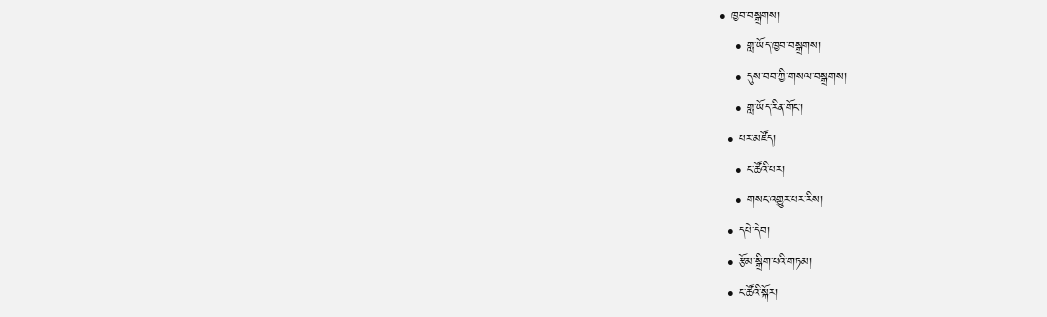• ཁྱབ་བསྒྲགས།
    • གླ་ཡོད་ཁྱབ་བསྒྲགས།
    • དུས་བབ་ཀྱི་གསལ་བསྒྲགས།
    • གླ་ཡོད་རིན་གོང་།
  • པར་མཛོད།
    • ང་ཚོའི་པར།
    • གསང་འགྱུར་པར་རིས།
  • དཔེ་དེབ།
  • རྩོམ་སྒྲིག་པའི་གཏམ།
  • ང་ཚོའི་སྐོར།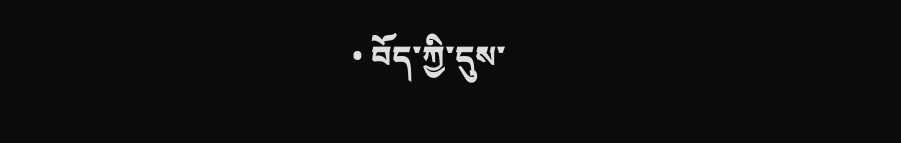• བོད་ཀྱི་དུས་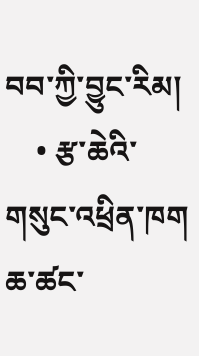བབ་ཀྱི་བྱུང་རིམ།
    • རྩ་ཆེའི་གསུང་འཕྲིན་ཁག
ཆ་ཚང་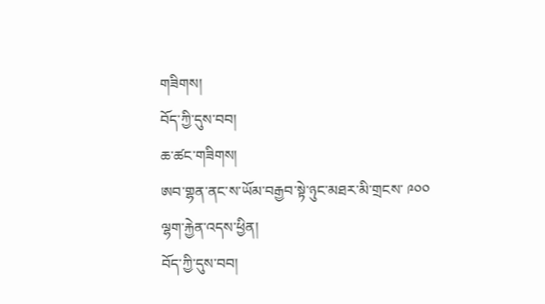གཟིགས།
བོད་ཀྱི་དུས་བབ།
ཆ་ཚང་གཟིགས།
ཨབ་གྷན་ནང་ས་ཡོམ་བརྒྱབ་སྟེ་ཉུང་མཐར་མི་གྲངས་ ༩༠༠ ལྷག་རྐྱེན་འདས་ཕྱིན།
བོད་ཀྱི་དུས་བབ།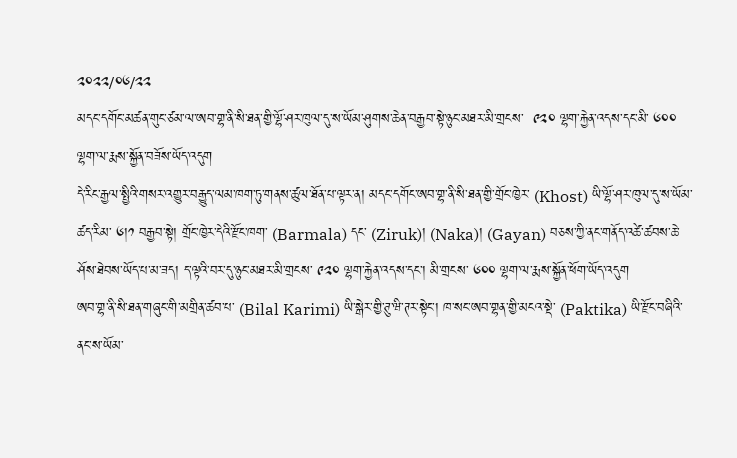༢༠༢༢/༠༦/༢༢
མདང་དགོང་མཚན་གུང་ཙམ་ལ་ཨབ་གྷ་ནི་སི་ཐན་གྱི་ལྷོ་ཤར་ཁུལ་དུ་ས་ཡོམ་ཤུགས་ཆེན་བརྒྱབ་སྟེ་ཉུང་མཐར་མི་གྲངས་  ༩༢༠ ལྷག་རྐྱེན་འདས་དང་མི་ ༦༠༠ ལྷག་ལ་རྨས་སྐྱོན་བཟོས་ཡོད་འདུག
དེ་རིང་རྒྱལ་སྤྱིའི་གསར་འགྱུར་བརྒྱུད་ལམ་ཁག་ཏུ་གནས་ཚུལ་ཐོན་པ་ལྟར་ན། མདང་དགོང་ཨབ་གྷ་ནི་སི་ཐན་གྱི་གྲོང་ཁྱེར་ (Khost) ཡི་ལྷོ་ཤར་ཁུལ་དུ་ས་ཡོམ་ཚད་རིམ་ ༦།༡ བརྒྱབ་སྟེ། གྲོང་ཁྱེར་དེའི་རྫོང་ཁག་ (Barmala) དང་ (Ziruk)། (Naka)། (Gayan) བཅས་ཀྱི་ནང་གནོད་འཚེ་ཚབས་ཆེ་ཤོས་ཐེབས་ཡོད་པ་མ་ཟད། ད་ལྟའི་བར་དུ་ཉུང་མཐར་མི་གྲངས་ ༩༢༠ ལྷག་རྐྱེན་འདས་དང་། མི་གྲངས་ ༦༠༠ ལྷག་ལ་རྨས་སྐྱོན་ཕོག་ཡོད་འདུག
ཨབ་གྷ་ནི་སི་ཐན་གཞུང་གི་མགྲིན་ཚབ་པ་ (Bilal Karimi) ཡི་སྒེར་གྱི་ཊུ་ཝི་ཊར་སྟེང་། ཁ་སང་ཨབ་གྷན་གྱི་མངའ་སྡེ་ (Paktika) ཡི་རྫོང་བཞིའི་ནང་ས་ཡོམ་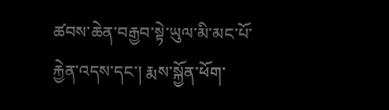ཚབས་ཆེན་བརྒྱབ་སྟེ་ཡུལ་མི་མང་པོ་རྐྱེན་འདས་དང་། རྨས་སྐྱོན་ཕོག་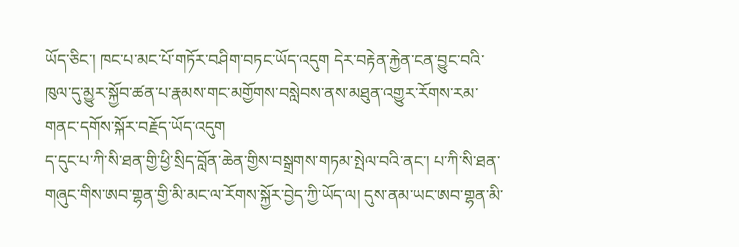ཡོད་ཅིང་། ཁང་པ་མང་པོ་གཏོར་བཤིག་བཏང་ཡོད་འདུག དེར་བརྟེན་རྐྱེན་ངན་བྱུང་བའི་ཁུལ་དུ་མྱུར་སྐྱོབ་ཚན་པ་རྣམས་གང་མགྱོགས་བསླེབས་ནས་མཐུན་འགྱུར་རོགས་རམ་གནང་དགོས་སྐོར་བརྗོད་ཡོད་འདུག
ད་དུང་པ་ཀི་སི་ཐན་གྱི་ཕྱི་སྲིད་བློན་ཆེན་གྱིས་བསྒྲགས་གཏམ་སྤེལ་བའི་ནང་། པ་ཀི་སི་ཐན་གཞུང་གིས་ཨབ་གྷན་གྱི་མི་མང་ལ་རོགས་སྐྱོར་བྱེད་ཀྱི་ཡོད་ལ། དུས་ནམ་ཡང་ཨབ་གྷན་མི་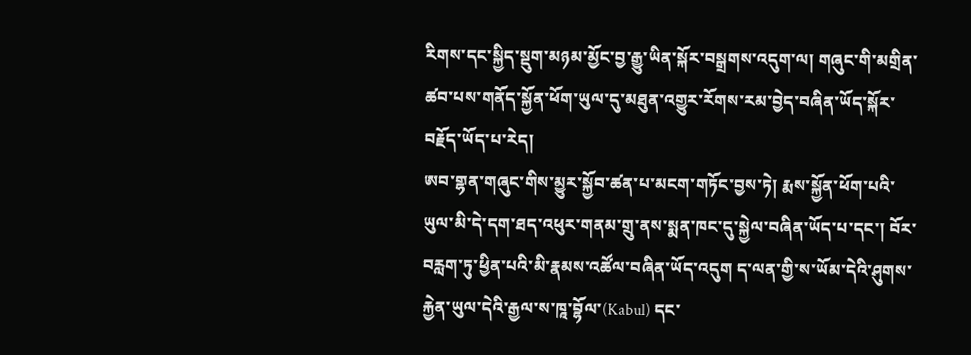རིགས་དང་སྐྱིད་སྡུག་མཉམ་མྱོང་བྱ་རྒྱུ་ཡིན་སྐོར་བསྒྲགས་འདུག་ལ། གཞུང་གི་མགྲིན་ཚབ་པས་གནོད་སྐྱོན་ཕོག་ཡུལ་དུ་མཐུན་འགྱུར་རོགས་རམ་བྱེད་བཞིན་ཡོད་སྐོར་བརྗོད་ཡོད་པ་རེད།
ཨབ་གྷན་གཞུང་གིས་མྱུར་སྐྱོབ་ཚན་པ་མངག་གཏོང་བྱས་ཏེ། རྨས་སྐྱོན་ཕོག་པའི་ཡུལ་མི་དེ་དག་ཐད་འཕུར་གནམ་གྲུ་ནས་སྨན་ཁང་དུ་སྐྱེལ་བཞིན་ཡོད་པ་དང་། བོར་བརླག་ཏུ་ཕྱིན་པའི་མི་རྣམས་འཚོལ་བཞིན་ཡོད་འདུག ད་ལན་གྱི་ས་ཡོམ་དེའི་ཤུགས་རྐྱེན་ཡུལ་དེའི་རྒྱལ་ས་ཁཱ་བྷོལ་(Kabul) དང་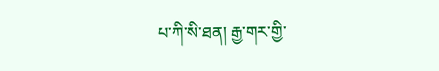པ་ཀི་སི་ཐན། རྒྱ་གར་གྱི་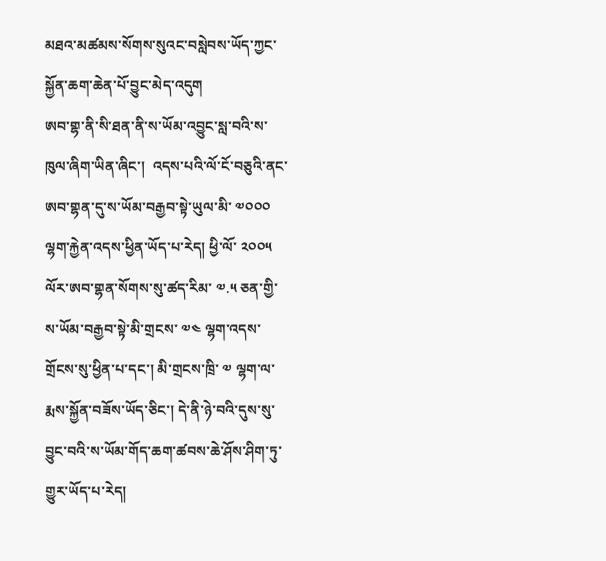མཐའ་མཚམས་སོགས་སུའང་བསླེབས་ཡོད་ཀྱང་སྐྱོན་ཆག་ཆེན་པོ་བྱུང་མེད་འདུག
ཨབ་གྷ་ནི་སི་ཐན་ནི་ས་ཡོམ་འབྱུང་སླ་བའི་ས་ཁུལ་ཞིག་ཡིན་ཞིང་།  འདས་པའི་ལོ་ངོ་བཅུའི་ནང་ཨབ་གྷན་དུ་ས་ཡོམ་བརྒྱབ་སྟེ་ཡུལ་མི་ ༧༠༠༠ ལྷག་རྐྱེན་འདས་ཕྱིན་ཡོད་པ་རེད། ཕྱི་ལོ་ ༢༠༠༥ ལོར་ཨབ་གྷན་སོགས་སུ་ཚད་རིམ་ ༧.༥ ཅན་གྱི་ས་ཡོམ་བརྒྱབ་སྟེ་མི་གྲངས་ ༧༤ ལྷག་འདས་གྲོངས་སུ་ཕྱིན་པ་དང་། མི་གྲངས་ཁྲི་ ༧ ལྷག་ལ་རྨས་སྐྱོན་བཟོས་ཡོད་ཅིང་། དེ་ནི་ཉེ་བའི་དུས་སུ་བྱུང་བའི་ས་ཡོམ་གོད་ཆག་ཚབས་ཆེ་ཤོས་ཤིག་ཏུ་གྱུར་ཡོད་པ་རེད།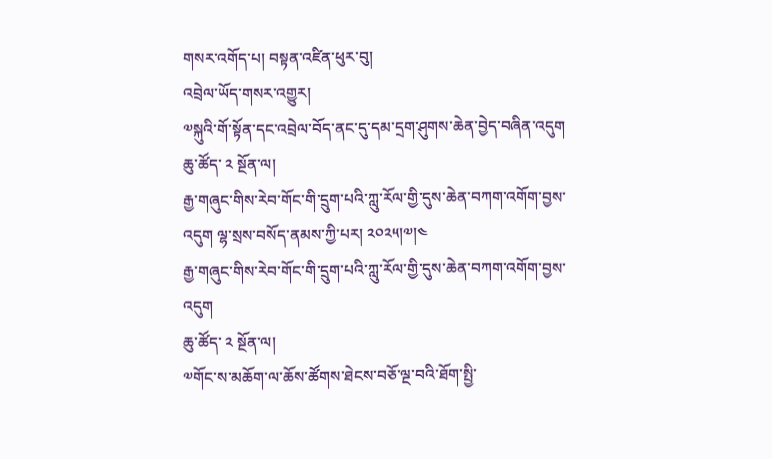གསར་འགོད་པ། བསྟན་འཛིན་ཕུར་བུ།
འབྲེལ་ཡོད་གསར་འགྱུར།
༧སྐུའི་གོ་སྟོན་དང་འབྲེལ་བོད་ནང་དུ་དམ་དྲག་ཤུགས་ཆེན་བྱེད་བཞིན་འདུག
ཆུ་ཚོད་ ༢ སྔོན་ལ།
རྒྱ་གཞུང་གིས་རེབ་གོང་གི་དྲུག་པའི་ཀླུ་རོལ་གྱི་དུས་ཆེན་བཀག་འགོག་བྱས་འདུག ལྷ་སྲས་བསོད་ནམས་ཀྱི་པར། ༢༠༢༥།༧།༤
རྒྱ་གཞུང་གིས་རེབ་གོང་གི་དྲུག་པའི་ཀླུ་རོལ་གྱི་དུས་ཆེན་བཀག་འགོག་བྱས་འདུག
ཆུ་ཚོད་ ༢ སྔོན་ལ།
༧གོང་ས་མཆོག་ལ་ཆོས་ཚོགས་ཐེངས་བཅོ་ལྔ་བའི་ཐོག་སྤྱི་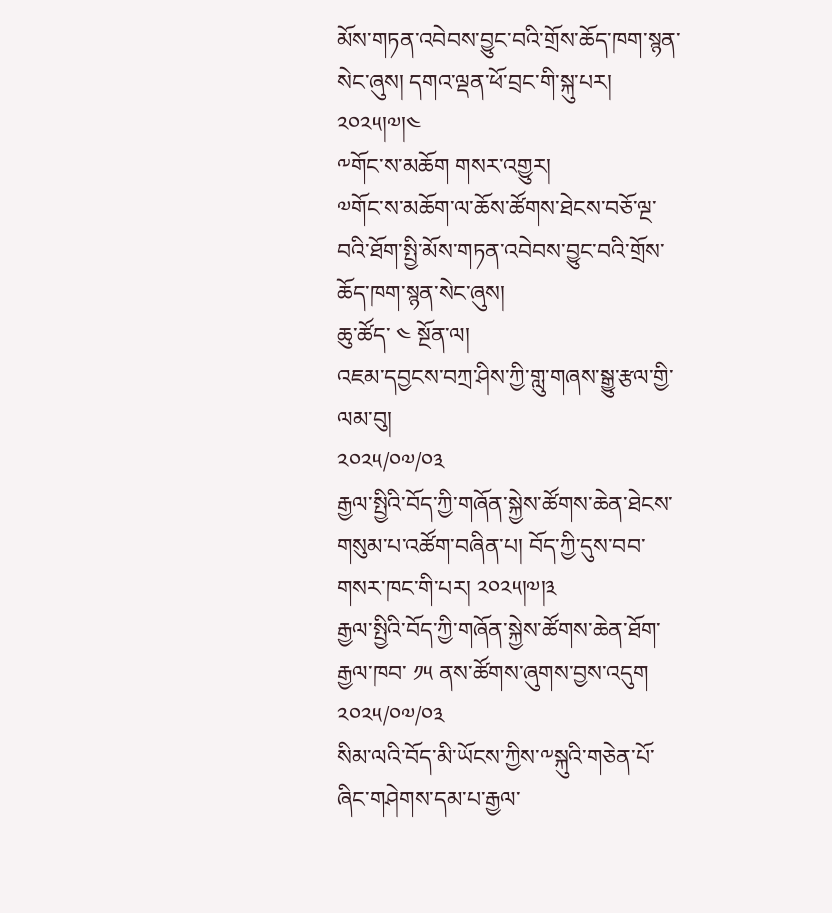མོས་གཏན་འབེབས་བྱུང་བའི་གྲོས་ཆོད་ཁག་སྙན་སེང་ཞུས། དགའ་ལྡན་ཕོ་བྲང་གི་སྐུ་པར། ༢༠༢༥།༧།༤
༸གོང་ས་མཆོག གསར་འགྱུར།
༧གོང་ས་མཆོག་ལ་ཆོས་ཚོགས་ཐེངས་བཅོ་ལྔ་བའི་ཐོག་སྤྱི་མོས་གཏན་འབེབས་བྱུང་བའི་གྲོས་ཆོད་ཁག་སྙན་སེང་ཞུས།
ཆུ་ཚོད་ ༤ སྔོན་ལ།
འཇམ་དབྱངས་བཀྲ་ཤིས་ཀྱི་གླུ་གཞས་སྒྱུ་རྩལ་གྱི་ལམ་བུ།
༢༠༢༥/༠༧/༠༣
རྒྱལ་སྤྱིའི་བོད་ཀྱི་གཞོན་སྐྱེས་ཚོགས་ཆེན་ཐེངས་གསུམ་པ་འཚོག་བཞིན་པ། བོད་ཀྱི་དུས་བབ་གསར་ཁང་གི་པར། ༢༠༢༥།༧།༣
རྒྱལ་སྤྱིའི་བོད་ཀྱི་གཞོན་སྐྱེས་ཚོགས་ཆེན་ཐོག་རྒྱལ་ཁབ་ ༡༥ ནས་ཚོགས་ཞུགས་བྱས་འདུག
༢༠༢༥/༠༧/༠༣
སིམ་ལའི་བོད་མི་ཡོངས་ཀྱིས་༸སྐུའི་གཅེན་པོ་ཞིང་གཤེགས་དམ་པ་རྒྱལ་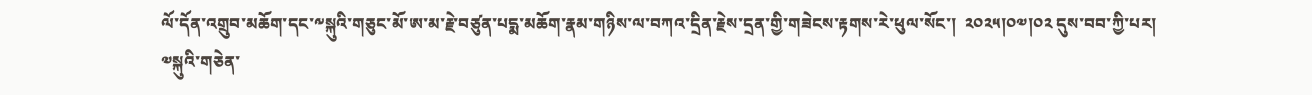ལོ་དོན་འགྲུབ་མཆོག་དང་༸སྐུའི་གཅུང་མོ་ཨ་མ་རྗེ་བཙུན་པདྨ་མཆོག་རྣམ་གཉིས་ལ་བཀའ་དྲིན་རྗེས་དྲན་གྱི་གཟེངས་རྟགས་རེ་ཕུལ་སོང་།  ༢༠༢༥།༠༧།༠༢ དུས་བབ་ཀྱི་པར།
༧སྐུའི་གཅེན་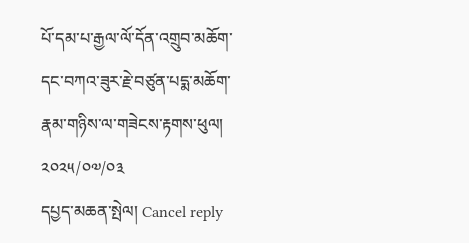པོ་དམ་པ་རྒྱལ་ལོ་དོན་འགྲུབ་མཆོག་དང་བཀའ་ཟུར་རྗེ་བཙུན་པདྨ་མཆོག་རྣམ་གཉིས་ལ་གཟེངས་རྟགས་ཕུལ།
༢༠༢༥/༠༧/༠༣
དཔྱད་མཆན་སྤེལ། Cancel reply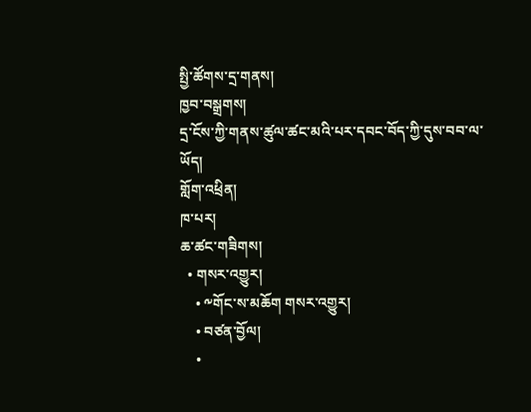སྤྱི་ཚོགས་དྲ་གནས།
ཁྱབ་བསྒྲགས།
དྲ་ངོས་ཀྱི་གནས་ཚུལ་ཚང་མའི་པར་དབང་བོད་ཀྱི་དུས་བབ་ལ་ཡོད།
གློག་འཕྲིན།
ཁ་པར།
ཆ་ཚང་གཟིགས།
  • གསར་འགྱུར།
    • ༸གོང་ས་མཆོག གསར་འགྱུར།
    • བཙན་བྱོལ།
    •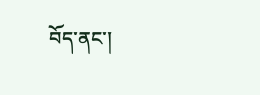བོད་ནང་།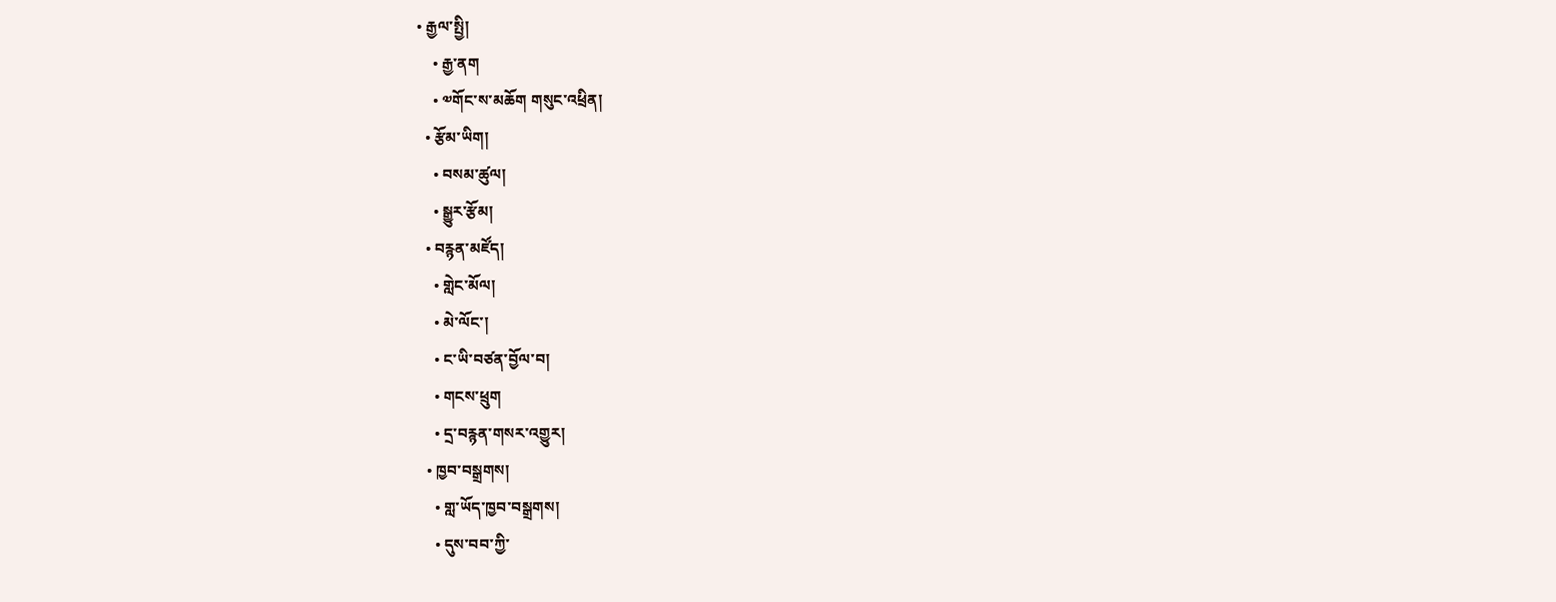• རྒྱལ་སྤྱི།
    • རྒྱ་ནག
    • ༧གོང་ས་མཆོག གསུང་འཕྲིན།
  • རྩོམ་ཡིག།
    • བསམ་ཚུལ།
    • སྒྱུར་རྩོམ།
  • བརྙན་མཛོད།
    • གླེང་མོལ།
    • མེ་ལོང་།
    • ང་ཡི་བཙན་བྱོལ་བ།
    • གངས་ཕྲུག
    • དྲ་བརྙན་གསར་འགྱུར།
  • ཁྱབ་བསྒྲགས།
    • གླ་ཡོད་ཁྱབ་བསྒྲགས།
    • དུས་བབ་ཀྱི་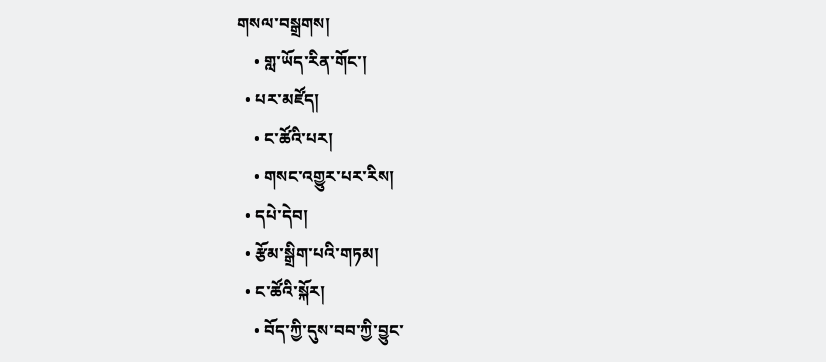གསལ་བསྒྲགས།
    • གླ་ཡོད་རིན་གོང་།
  • པར་མཛོད།
    • ང་ཚོའི་པར།
    • གསང་འགྱུར་པར་རིས།
  • དཔེ་དེབ།
  • རྩོམ་སྒྲིག་པའི་གཏམ།
  • ང་ཚོའི་སྐོར།
    • བོད་ཀྱི་དུས་བབ་ཀྱི་བྱུང་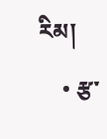རིམ།
    • རྩ་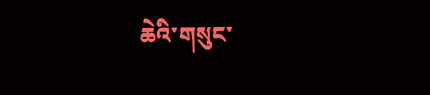ཆེའི་གསུང་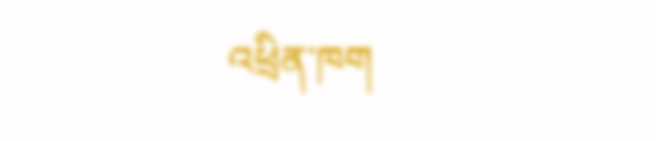འཕྲིན་ཁག